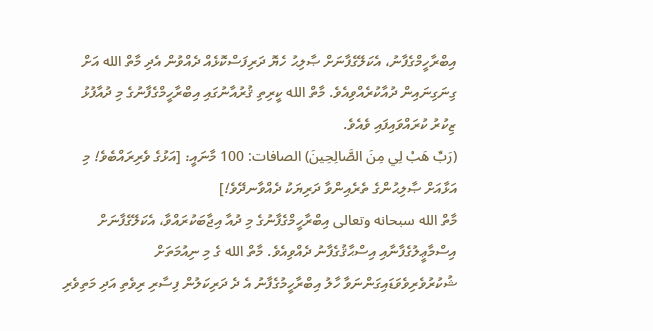އިބްރާހީމްގެފާނު، އެކަލޭގެފާނަށް ޞާލިޙު ހެޔޮ ދަރިފަސްކޮޅެއް ދެއްވުން އެދި މާތް الله އަށް ގިނަގިނައިން ދުއާކުރެއްވިއެވެ. މާތް الله ކީރިތި ޤުރުއާނުގައި އިބްރާހީމްގެފާނުގެ މި ދުއާފުޅު ޒިކުރު ކުރައްވައިފައި ވެއެވެ.
(رَبِّ هَبْ لِي مِنَ الصَّالِحِينَ) الصافات: 100 މާނައީ: [އަޅުގެ ވެރިރައްބެވެ! މި އަޅާއަށް ޞާލިޙުންގެ ތެރެއިންވާ ދަރިޔަކު ދެއްވާނދޭވެ!]
މާތް الله سبحانه وتعالى އިބްރާހީމްގެފާނުގެ މި ދުއާ އިޖާބަކުރައްވާ، އެކަލޭގެފާނަށް އިސްމާޢީލުގެފާނާއި އިސްޙާޤުގެފާނު ދެއްވިއެވެ. މާތް الله ގެ މި ނިއުމަތަށް ޝުކުރުވެރިވެވަޑައިގަންނަވާ ހާލު އިބްރާހީމުގެފާނު އެ ދެ ދަރިކަލުން ފިސާރި ރިވެތި އަދި މަތިވެރި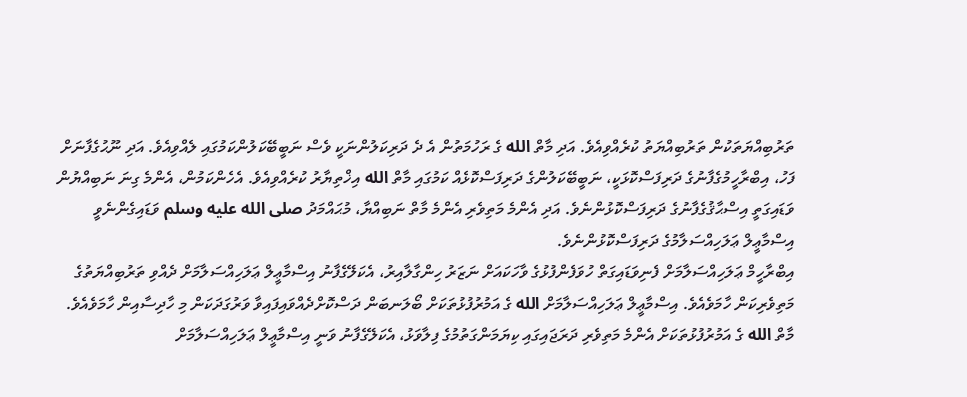ތަރުބިއްޔަތަކުން ތަރުބިއްޔަތު ކުރެއްވިއެވެ. އަދި މާތް الله ގެ ރަހުމަތުން އެ ދެ ދަރިކަލުންނަކީ ވެސް ނަބީބޭކަލުންކަމުގައި ލެއްވިއެވެ. އަދި ނޫޙުގެފާނަށް ފަހު، އިބްރާހީމުގެފާނުގެ ދަރިފަސްކޮޅަކީ، ނަބީބޭކަލުންގެ ދަރިފަސްކޮޅެއް ކަމުގައި މާތް الله އިޚްތިޔާރު ކުރެއްވިއެވެ. އެހެންކަމުން، އެންމެ ގިނަ ނަބިއްޔުން ވަޑައިގަތީ އިސްޙާޤުގެފާނުގެ ދަރިފަސްކޮޅުންނެވެ. އަދި އެންމެ މަތިވެރި އެންމެ މާތް ނަބިއްޔާ، މުޙައްމަދު صلى الله عليه وسلم ވަޑައިގެންނެވީ އިސްމާޢީލް ޢަލަހިއްސަލާމުގެ ދަރިފަސްކޮޅުންނެވެ.
އިބްރާހީމް ޢަލަހިއްސަލާމަށް ފެނިވަޑައިގަތް ހުވަފެންފުޅުގެ ވާހަކައަށް ނަޒަރު ހިންގާލާއިރު، އެކަލޭގެފާނު އިސްމާޢީލް ޢަލަހިއްސަލާމަށް ދެއްވި ތަރުބިއްޔަތުގެ މަތިވެރިކަން ހާމަވެއެވެ. އިސްމާޢީލް ޢަލަހިއްސަލާމަށް الله ގެ އަމުރުފުޅުތަކަށް ބޯލަނބަން ދަސްކޮށްދެއްވައިފައިވާ ވަރުގަދަކަން މި ހާދިސާއިން ހާމަވެއެވެ. މާތް الله ގެ އަމުރުފުޅުތަކަށް އެންމެ މަތިވެރި ދަރަޖައިގައި ކިޔަމަންގަތުމުގެ ފިލާވަޅު، އެކަލޭގެފާނު ވަނީ އިސްމާޢީލް ޢަލަހިއްސަލާމަށް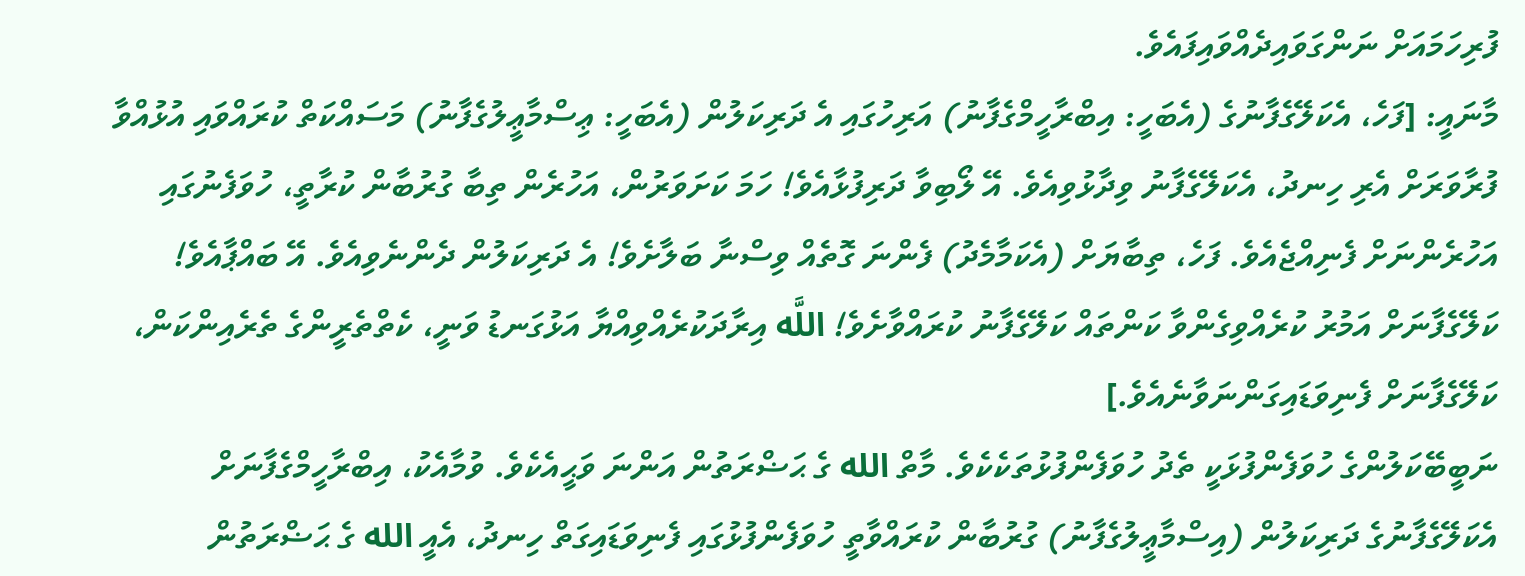ފުރިހަމައަށް ނަންގަވައިދެއްވައިފައެވެ.
މާނައީ: [ފަހެ، އެކަލޭގެފާނުގެ (އެބަހީ: އިބްރާހީމްގެފާނު) އަރިހުގައި އެ ދަރިކަލުން (އެބަހީ: ޢިސްމާޢީލުގެފާނު) މަސައްކަތް ކުރައްވައި އުޅުއްވާ ފުރާވަރަށް އެރި ހިނދު، އެކަލޭގެފާނު ވިދާޅުވިއެވެ. އޭ ލޯބިވާ ދަރިފުޅާއެވެ! ހަމަ ކަށަވަރުން، އަހުރެން ތިބާ ގުރުބާން ކުރާތީ، ހުވަފެނުގައި އަހުރެންނަށް ފެނިއްޖެއެވެ. ފަހެ، ތިބާޔަށް (އެކަމާމެދު) ފެންނަ ގޮތެއް ވިސްނާ ބަލާށެވެ! އެ ދަރިކަލުން ދެންނެވިއެވެ. އޭ ބައްޕާއެވެ! ކަލޭގެފާނަށް އަމުރު ކުރެއްވިގެންވާ ކަންތައް ކަލޭގެފާނު ކުރައްވާށެވެ! اللَّه އިރާދަކުރެއްވިއްޔާ އަޅުގަނޑު ވަނީ، ކެތްތެރީންގެ ތެރެއިންކަން، ކަލޭގެފާނަށް ފެނިވަޑައިގަންނަވާނެއެވެ.]
ނަބީބޭކަލުންގެ ހުވަފެންފުޅަކީ ތެދު ހުވަފެންފުޅުތަކެކެވެ. މާތް الله ގެ ޙަޟްރަތުން އަންނަ ވަޙީއެކެވެ. ވުމާއެކު، އިބްރާހީމްގެފާނަށް އެކަލޭގެފާނުގެ ދަރިކަލުން (އިސްމާޢީލުގެފާނު) ގުރުބާން ކުރައްވާތީ ހުވަފެންފުޅުގައި ފެނިވަޑައިގަތް ހިނދު، އެއީ الله ގެ ޙަޟްރަތުން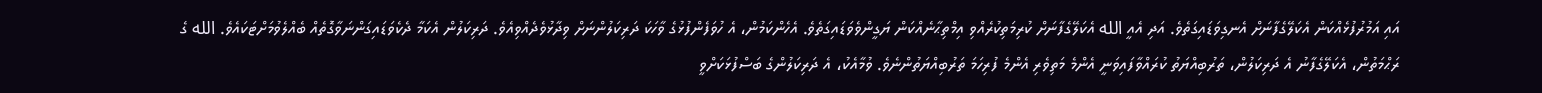އައި އަމުރުފުޅެއްކަން އެކަލޭގެފާނަށް އެނގިވަޑައިގަތެވެ. އަދި އެއީ الله އެކަލޭގެފާނަށް ކުރިމަތިކުރެއްވި އިމްތިޙާނެއްކަން ޔަގީންވެވަޑައިގަތެވެ. އެހެންކަމުން، އެ ހުވަފެންފުޅުގެ ވާހަކަ ދަރިކަލުންނަށް ވިދާޅުވެދެއްވިއެވެ. ދަރިކަލުން އެކަމާ ދެކެވަޑައިގަންނަވާގޮތެއް ބެއްލެވުމަށްޓަކައެވެ. الله ގެ ރަޙްމަތުން، އެކަލޭގެފާނު އެ ދަރިކަލުން، ތަރުބިއްޔަތު ކުރައްވާފައިވަނީ އެންމެ މަތިވެރި އެންމެ ފުރިހަމަ ތަރުބިއްޔަތުންނެވެ. ވުމާއެކު، އެ ދަރިކަލުންގެ ބަސްފުޅަކަށްވީ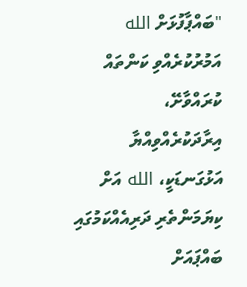"ބައްޕާފުޅަށް الله އަމުރުކުރެއްވި ކަންތައް ކުރައްވާށޭ، އިރާދަކުރެއްވިއްޔާ އަޅުގަނޑަކީ، الله އަށް ކިޔަމަންތެރި ދަރިއެއްކަމުގައި ބައްޕައަށް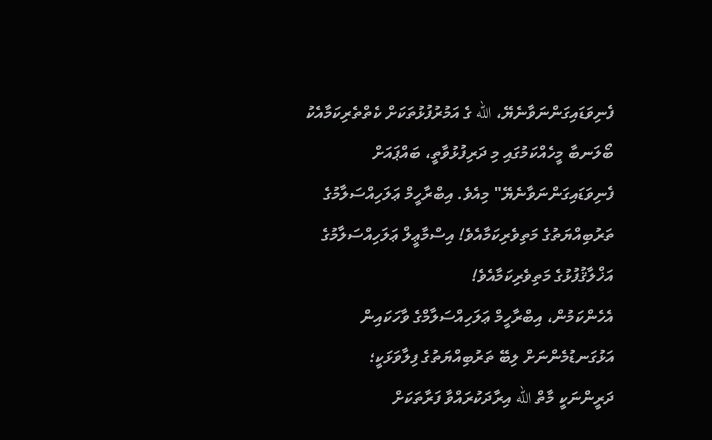ފެނިވަޑައިގަންނަވާނެޔޭ، الله ގެ އަމުރުފުޅުތަކަށް ކެތްތެރިކަމާއެކު ބޯލަނބާ މީހެއްކަމުގައި މި ދަރިފުޅުވާތީ، ބައްޕައަށް ފެނިވަޑައިގަންނަވާނެޔޭ" މިއެވެ. އިބްރާހީމް ޢަލަހިއްސަލާމުގެ ތަރުބިއްޔަތުގެ މަތިވެރިކަމާއެވެ! އިސްމާޢީލް ޢަލަހިއްސަލާމުގެ އަޚްލާޤުފުޅުގެ މަތިވެރިކަމާއެވެ!
އެހެންކަމުން، އިބްރާހީމް ޢަލަހިއްސަލާމްގެ ވާހަކައިން އަޅުގަނޑުމެންނަށް ލިބޭ ތަރުބިއްޔަތުގެ ފިލާވަޅަކީ؛
ދަރީންނަކީ މާތް الله އިރާދަކުރައްވާ ފަރާތަކަށް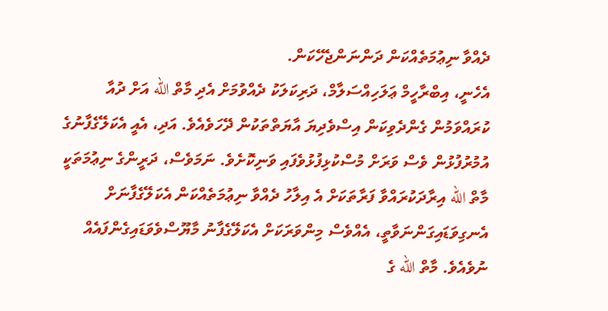ދެއްވާ ނިޢުމަތެއްކަން ދަންނަންޖެހޭކަން.
އެހެނީ، އިބްރާހީމް ޢަލަހިއްސަލާމް، ދަރިކަލަކު ދެއްވުމަށް އެދި މާތް الله އަށް ދުއާ ކުރައްވަމުން ގެންދެވިކަން އިސްވެދިޔަ އާޔަތްތަކުން ދޭހަވެއެވެ. އަދި، އެއީ އެކަލޭގެފާނުގެ އުމުރުފުޅުން ވެސް ވަރަށް މުސްކުޅިފުޅުވެފައި ވަނިކޮށެވެ. ނަމަވެސް، ދަރީންގެ ނިޢުމަތަކީ މާތް الله އިރާދަކުރައްވާ ފަރާތަކަށް އެ އިލާހު ދެއްވާ ނިޢުމަތެއްކަން އެކަލޭގެފާނަށް އެނގިވަޑައިގަންނަވާތީ، އެއްވެސް މިންވަރަކަށް އެކަލޭގެފާނު މާޔޫސްވެވަޑައިގެންފައެއް ނުވެއެވެ. މާތް الله ގެ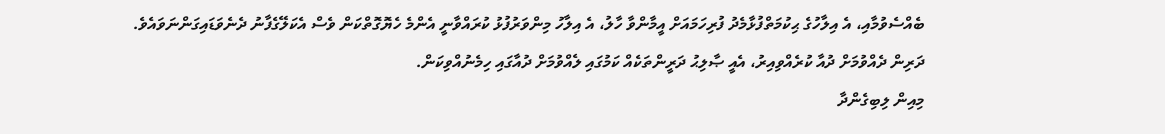ބެއްސެވުމާއި، އެ އިލާހުގެ ޙިކުމަތްފުޅާމެދު ފުރިހަމައަށް އީމާންވާ ހާލު، އެ އިލާހު މިންވަރުފުޅު ކުރައްވާނީ އެންމެ ހެޔޮގޮތްކަން ވެސް އެކަލޭގެފާނު ދެނެވަޑައިގަންނަވައެވެ.
ދަރިން ދެއްވުމަށް ދުއާ ކުރެއްވިއިރު، އެއީ ޞާލިޙު ދަރީންތަކެއް ކަމުގައި ލެއްވުމަށް ދުއާގައި ހިމެނުއްވިކަން.
މިއިން ލިބިގެންދާ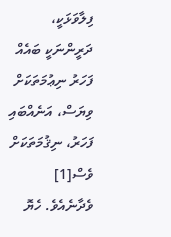ފިލާވަޅަކީ، ދަރީންނަކީ ބައެއް ފަހަރު ނިޢުމަތަކަށް ވިޔަސް، އަނެއްބައި ފަހަރު، ނިޤުމަތަކަށް ވެސް[1] ވެދާނެއެވެ. ހެޔޮ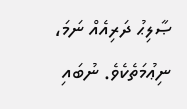ޞާލިޙު ދަރިއެއް ނަމަ، ނިޢުމަތެކެވެ. ނުބައި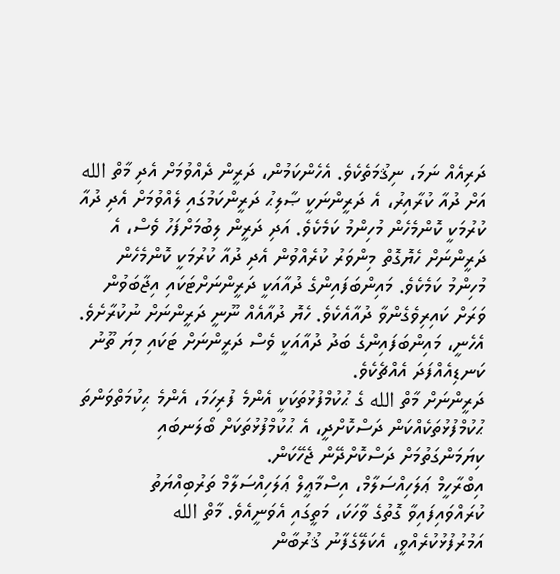ދަރިއެއް ނަމަ، ނިޤުމަތެކެވެ. އެހެންކަމުން، ދަރީން ދެއްވުމަށް އެދި މާތް الله އަށް ދުއާ ކުރާއިރު، އެ ދަރީންނަކީ ޞާލިޙު ދަރީންކަމުގައި ލެއްވުމަށް އެދި ދުއާ ކުރުމަކީ ކޮންމެހެން މުހިންމު ކަމެކެވެ. އަދި ދަރީން ލިބުމަށްފަހު ވެސް، އެ ދަރީންނަށް ހެޔޮގޮތް މިންވަރު ކުރެއްވުން އެދި ދުއާ ކުރުމަކީ ކޮންމެހެން މުހިންމު ކަމެކެވެ. މައިންބަފައިންގެ ދުއާއަކީ ދަރީންނަށްޓަކައި އިޖާބަވުން ވަރަށް ކައިރިވެގެންވާ ދުއާއެކެވެ. ހެޔޮ ދުއާއެއް ނޫނީ ދަރީންނަށް ނުކުރާށެވެ. އެހެނީ، މައިންބަފައިންގެ ބަދު ދުއާއަކީ ވެސް ދަރީންނަށް ޓަކައި މިޔަ ތޫނު ކަނޑިއެއްފަދަ އެއްޗެކެވެ.
ދަރީންނަށް މާތް الله ގެ ޙުކުމްފުޅުތަކަކީ އެންމެ ފުރިހަމަ، އެންމެ ޙިކުމަތްވަންތަ ޙުކުމްފުޅުތަކެއްކަން ދަސްކޮށްދީ، އެ ޙުކުމްފުޅުތަކަށް ބޯލަނބައި ކިޔަމަންގަތުމަށް ދަސްކޮށްދޭން ޖެހޭކަން.
އިބްރާހީމް ޢަލަހިއްސަލާމް، އިސްމާޢީލް ޢަލަހިއްސަލާމް ތަރުބިއްޔަތު ކުރައްވައިފައިވާ ގޮތުގެ ވާހަކަ، މަތީގައި އެވަނީއެވެ. މާތް الله އަމުރުފުޅުކުރެއްވީ، އެކަލޭގެފާނު ޤުރުބާން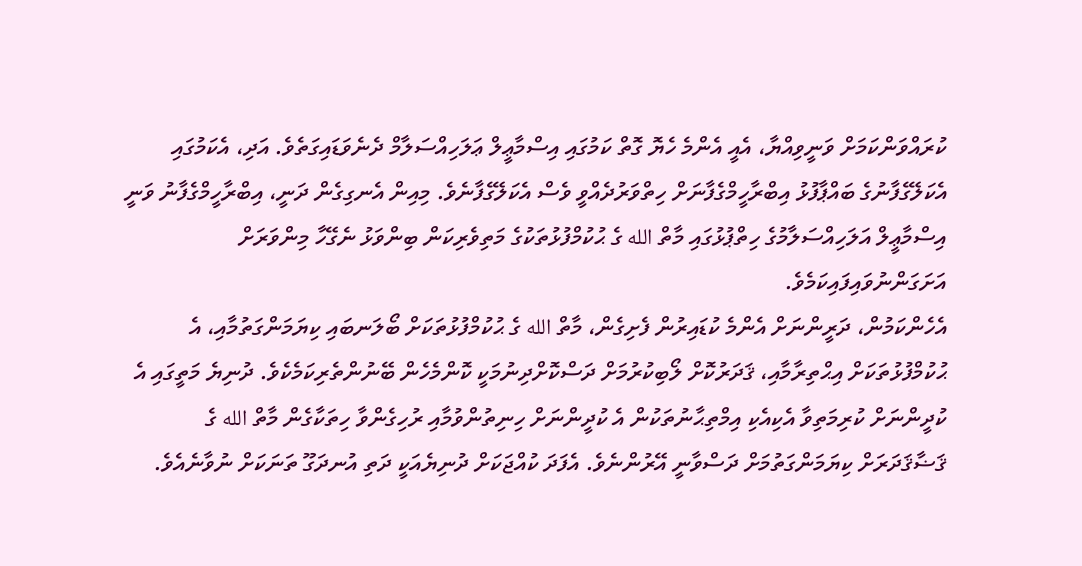ކުރައްވަންކަމަށް ވަނީވިއްޔާ، އެއީ އެންމެ ހެޔޮ ގޮތް ކަމުގައި އިސްމާޢީލް ޢަލަހިއްސަލާމް ދެނެވަޑައިގަތެވެ. އަދި، އެކަމުގައި އެކަލޭގެފާނުގެ ބައްޕާފުޅު އިބްރާހީމްގެފާނަށް ހިތްވަރުދެއްވީ ވެސް އެކަލޭގެފާނެވެ. މިއިން އެނގިގެން ދަނީ، އިބްރާހީމްގެފާނު ވަނީ އިސްމާޢީލް އަލަހިއްސަލާމުގެ ހިތްޕުޅުގައި މާތް الله ގެ ޙުކުމްފުޅުތަކުގެ މަތިވެރިކަން ބިންވަޅު ނެގޭހާ މިންވަރަށް އަށަގަންނުވައިފައިކަމެވެ.
އެހެންކަމުން، ދަރީންނަށް އެންމެ ކުޑައިރުން ފެށިގެން، މާތް الله ގެ ޙުކުމްފުޅުތަކަށް ބޯލަނބައި ކިޔަމަންގަތުމާއި، އެ ޙުކުމްފުޅުތަކަށް އިޙްތިރާމާއި، ޤަދަރުކޮށް ލޯބިކުރުމަށް ދަސްކޮށްދިނުމަކީ ކޮންމެހެން ބޭނުންތެރިކަމެކެވެ. ދުނިޔެ މަތީގައި އެ ކުދީންނަށް ކުރިމަތިވާ އެކިއެކި އިމްތިޙާނުތަކުން އެ ކުދީންނަށް ހިނިތުންވުމާއި ރުހިގެންވާ ހިތަކާގެން މާތް الله ގެ ޤަޟާޤަދަރަށް ކިޔަމަންގަތުމަށް ދަސްވާނީ އޭރުންނެވެ. އެފަދަ ކުއްޖަކަށް ދުނިޔެއަކީ ދަތި އުނދަގޫ ތަނަކަށް ނުވާނެއެވެ.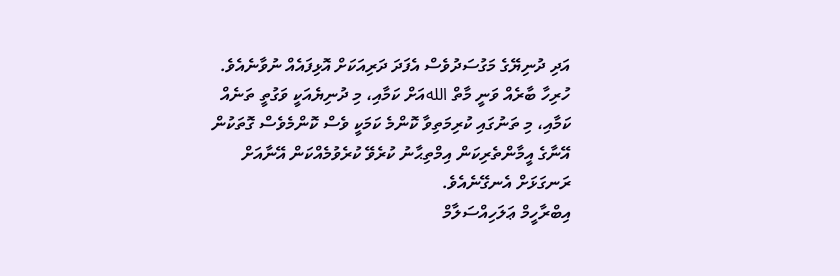އަދި ދުނިޔޭގެ މަގުސަދުވެސް އެފަދަ ދަރިއަކަށް އޮޅިފައެއް ނުވާނެއެވެ. ހުރިހާ ބާރެއް ވަނީ މާތް اللهއަށް ކަމާއި، މި ދުނިޔެއަކީ ވަގުތީ ތަނެއް ކަމާއި، މި ތަނުގައި ކުރިމަތިވާ ކޮންމެ ކަމަކީ ވެސް ކޮންމެވެސް ގޮތަކުން އޭނާގެ އީމާންތެރިކަން އިމްތިޙާނު ކުރެވޭ ކުރެވުމެއްކަން އޭނާއަށް ރަނގަޅަށް އެނގޭނެއެވެ.
އިބްރާހީމް ޢަލަހިއްސަލާމް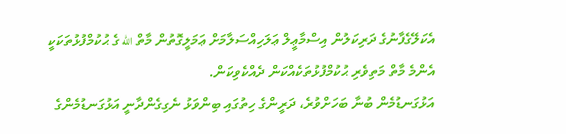އެކަލޭގެފާނުގެ ދަރިކަލުން އިސްމާޢީލް ޢަލަހިއްސަލާމަށް ޢަމަލީގޮތުން މާތް الله ގެ ޙުކުމްފުޅުތަކަކީ އެންމެ މާތް މަތިވެރި ޙުކުމްފުޅުތަކެއްކަން ދެއްކެވިކަން.
އަޅުގަނޑުމެން ބުނާ ބަހަށްވުރެ، ދަރީންގެ ހިތުގައި ބިންވަޅު ނެގިގެންދާނީ އަޅުގަނޑުމެންގެ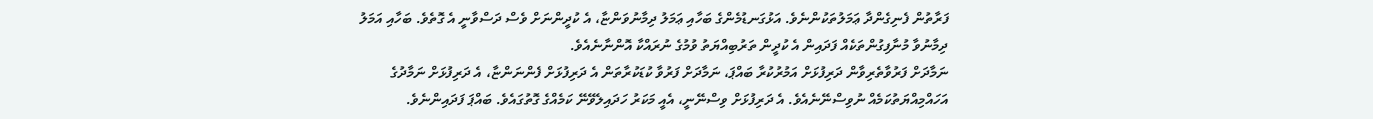ފަރާތުން ފެނިގެންދާ ޢަމަލުތަކުންނެވެ. އަޅުގަނޑުމެންގެ ބަހާއި ޢަމަލު ދިމާނުވަންޏާ، އެ ކުދީންނަށް ވެސް ދަސްވާނީ އެ ގޮތެވެ. ބަހާއި އަމަލު ދިމާނުވާ މުނާފިގުންތަކެއް ފަދައިން އެ ކުދީން ތަރުބިއްޔަތު ވުމުގެ ނުރައްކާ އޮންނާނެއެވެ.
ނަމާދަށް ފަރުވާތެރިވާން ދަރިފުޅަށް އަމުރުކުރާ ބައްޕަ، ނަމާދަށް ފަރުވާ ކުޑަކުރާތަން އެ ދަރިފުޅަށް ފެންނަންޏާ، އެ ދަރިފުޅަށް ނަމާދުގެ އަހައްމިއްޔަތުކަމެއް ނުވިސްނޭނެއެވެ. އެ ދަރިފުޅަށް ވިސްނޭނީ، އެއީ މަކަރު ހަދައިލެވޭނޭ ކަމެއްގެ ގޮތުގައެވެ. ބައްޕަ ފަދައިންނެވެ.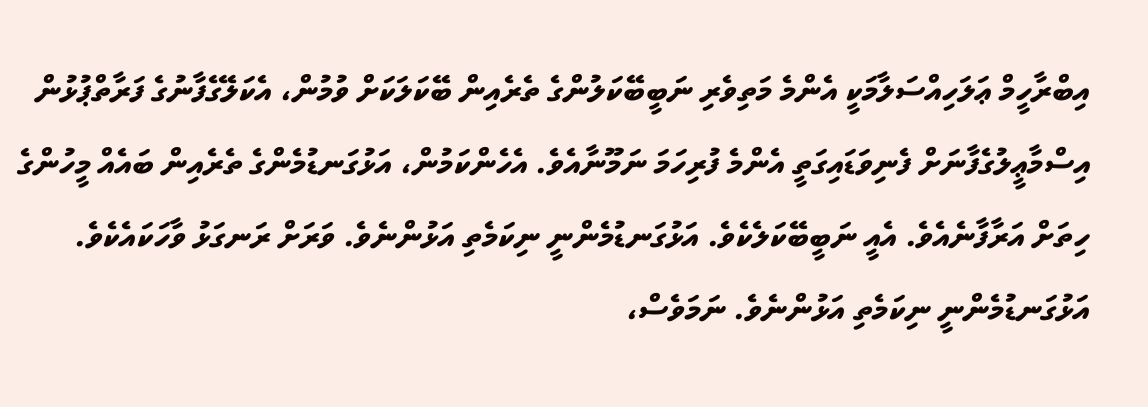އިބްރާހީމް ޢަލަހިއްސަލާމަކީ އެންމެ މަތިވެރި ނަބީބޭކަލުންގެ ތެރެއިން ބޭކަލަކަށް ވުމުން، އެކަލޭގެފާނުގެ ފަރާތްޕުޅުން އިސްމާޢީލުގެފާނަށް ފެނިވަޑައިގަތީ އެންމެ ފުރިހަމަ ނަމޫނާއެވެ. އެހެންކަމުން، އަޅުގަނޑުމެންގެ ތެރެއިން ބައެއް މީހުންގެ ހިތަށް އަރާފާނެއެވެ. އެއީ ނަބީބޭކަލެކެވެ. އަޅުގަނޑުމެންނީ ނިކަމެތި އަޅުންނެވެ. ވަރަށް ރަނގަޅު ވާހަކައެކެވެ. އަޅުގަނޑުމެންނީ ނިކަމެތި އަޅުންނެވެ. ނަމަވެސް،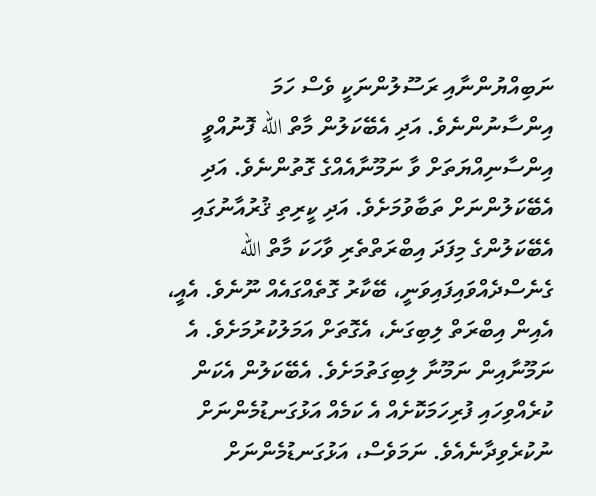ނަބިއްޔުންނާއި ރަސޫލުންނަކީ ވެސް ހަމަ އިންސާނުންނެވެ. އަދި އެބޭކަލުން މާތް الله ފޮނުއްވީ އިންސާނިއްޔަތަށް ވާ ނަމޫނާއެއްގެ ގޮތުންނެވެ. އަދި އެބޭކަލުންނަށް ތަބާވުމަށެވެ. އަދި ކީރިތި ޤުރުއާނުގައި އެބޭކަލުންގެ މިފަދަ އިބްރަތްތެރި ވާހަކަ މާތް الله ގެނެސްދެއްވައިފައިވަނީ، ބޭކާރު ގޮތެއްގައެއް ނޫނެވެ. އެއީ، އެއިން އިބްރަތް ލިބިގަނެ، އެގޮތަށް އަމަލުކުރުމަށެވެ. އެ ނަމޫނާއިން ނަމޫނާ ލިބިގަތުމަށެވެ. އެބޭކަލުން އެކަން ކުރެއްވިހައި ފުރިހަމަކޮށެއް އެ ކަމެއް އަޅުގަނޑުމެންނަށް ނުކުރެވިދާނެއެވެ. ނަމަވެސް، އަޅުގަނޑުމެންނަށް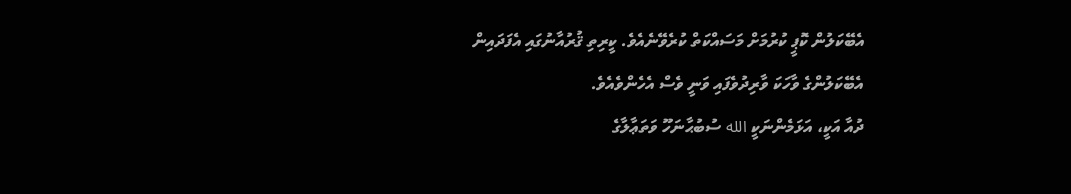އެބޭކަލުން ކޮޕީ ކުރުމަށް މަސައްކަތް ކުރެވޭނެއެވެ. ކީރިތި ޤުރުއާނުގައި އެފަދައިން އެބޭކަލުންގެ ވާހަކަ ވާރިދުވެފައި ވަނީ ވެސް އެހެންވެއެވެ.
ދުއާ އަކީ، އަޅަމެންނަކީ الله ސުބުޙާނަހޫ ވަތަޢާލާގެ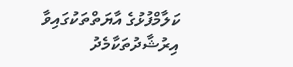ކަލާމްފުޅުގެ އާޔަތްތަކުގައިވާ އިރުޝާދުތަކާމެދު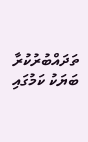ތަދައްބުރުކުރާ ބަޔަކު ކަމުގައި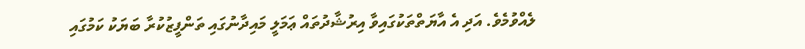ލެއްވުމެވެ. އަދި އެ އާޔަތްތަކުގައިވާ އިރުޝާދުތައް ޢަމަލީ މައިދާނުގައި ތަންފީޒުކުރާ ބަޔަކު ކަމުގައި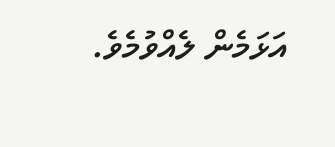އަޅަމެން ލެއްވުމެވެ.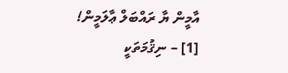އާމީން ޔާ ރައްބަލް ޢާލަމީން!
[1] – ނިޤުމަތަކީ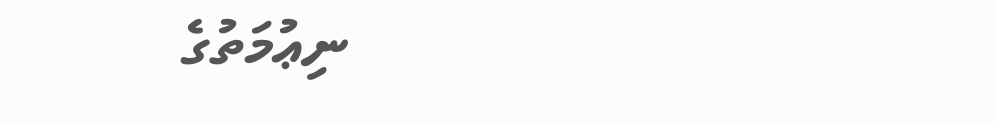ނިޢުމަތުގެ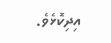އިދިކޮޅެވެ.